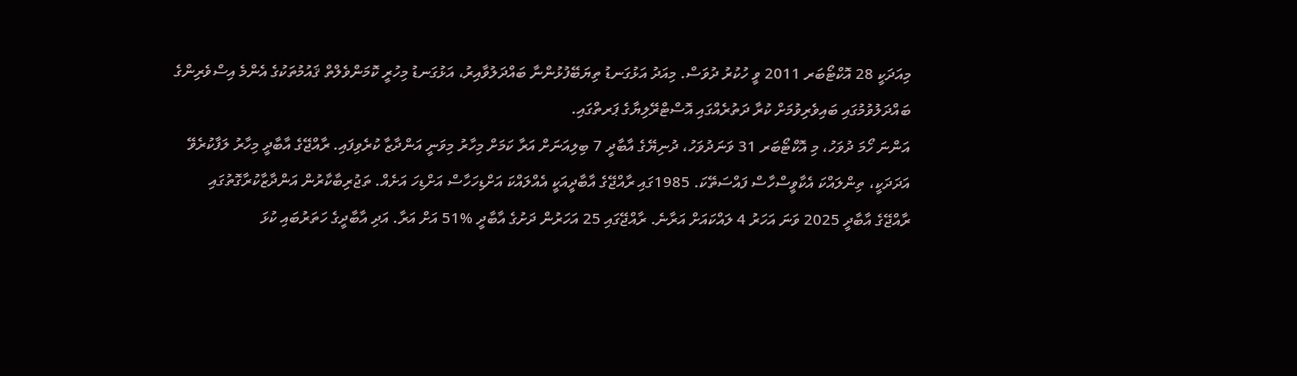މިއަދަކީ 28 އޮކްޓޯބަރ 2011 ވީ ހުކުރު ދުވަސް. މިއަދު އަޅުގަނޑު ތިޔަބޭފުޅުންނާ ބައްދަލުވާއިރު، އަޅުގަނޑު މިހުރީ ކޮމަންވެލްތް ޤައުމުތަކުގެ އެންމެ އިސްވެރިންގެ ބައްދަލުވުމުގައި ބައިވެރިވުމަށް ކުރާ ދަތުރެއްގައި އޮސްޓްރޭލިޔާގެ ޕަރތްގައި.
އަންނަ ހޯމަ ދުވަހު، މި އޮކްޓޯބަރ 31 ވަނަދުވަހު، ދުނިޔޭގެ އާބާދީ 7 ބިލިއަނަށް އަރާ ކަމަށް މިހާރު މިވަނީ އަންދާޒާ ކުރެވިފައި. ރާއްޖޭގެ އާބާދީ މިހާރު ލަފާކުރެވޭ އަދަދަކީ، ތިންލައްކަ އެކާވީސްހާސް ފައްސަތޭކަ. 1985ގައި ރާއްޖޭގެ އާބާދީއަކީ އެއްލައްކަ އަށްޑިހަހާސް އަށްޑިހަ އަށެއް. ތަޖުރިބާކާރުން އަންދާޒާކުރާގޮތުގައި ރާއްޖޭގެ އާބާދީ 2025 ވަނަ އަހަރު 4 ލައްކައަށް އަރާނެ. ރާއްޖޭގައި 25 އަހަރުން ދަށުގެ އާބާދީ %51 އަށް އަރާ. އަދި އާބާދީގެ ހަތަރުބައި ކުޅަ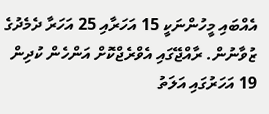އެއްބައި މީހުންނަކީ 15 އަހަރާއި 25 އަހަރާ ދެމެދުގެ ޒުވާނުން. ރާއްޖޭގައި އެވްރެޖްކޮށް އަންހެން ކުދިން 19 އަހަރުގައި އަލަތު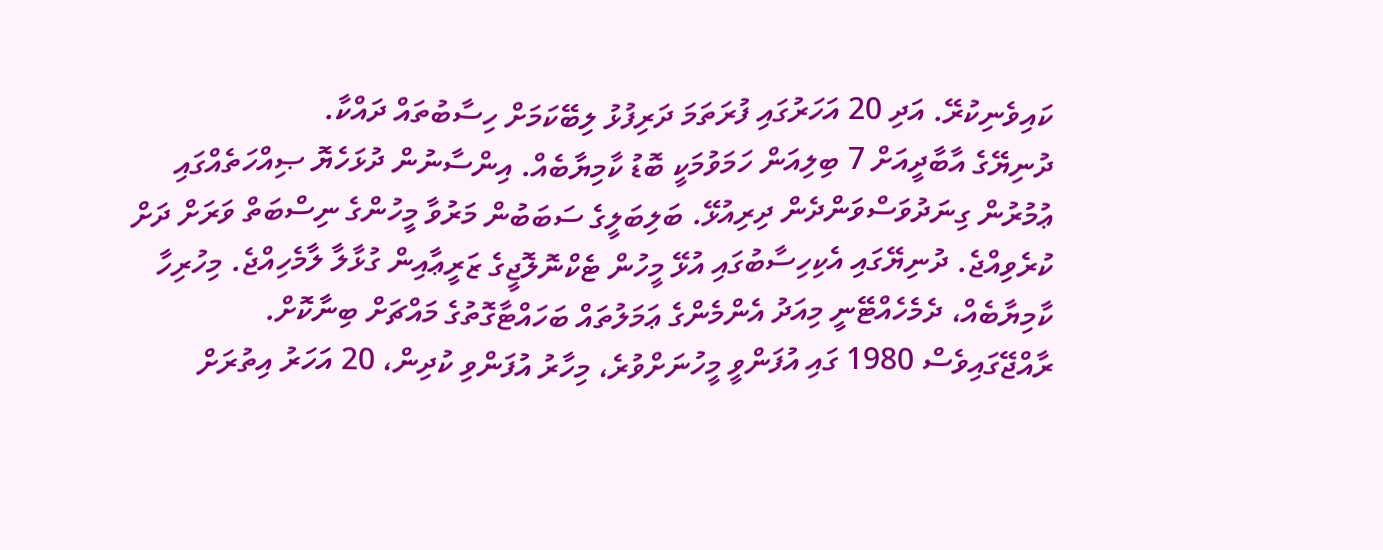ކައިވެނިކުރޭ. އަދި 20 އަހަރުގައި ފުރަތަމަ ދަރިފުޅު ލިބޭކަމަށް ހިސާބުތައް ދައްކާ.
ދުނިޔޭގެ އާބާދީއަށް 7 ބިލިއަން ހަމަވުމަކީ ބޮޑު ކާމިޔާބެއް. އިންސާނުން ދުޅަހެޔޮ ޞިއްހަތެއްގައި ޢުމުރުން ގިނަދުވަސްވަންދެން ދިރިއުޅޭ. ބަލިބަލީގެ ސަބަބުން މަރުވާ މީހުންގެ ނިސްބަތް ވަރަށް ދަށް ކުރެވިއްޖެ. ދުނިޔޭގައި އެކިހިސާބުގައި އުޅޭ މީހުން ޓެކްނޮލޮޖީގެ ޒަރީޢާއިން ގުޅާލާ ލާމެހިއްޖެ. މިހުރިހާ ކާމިޔާބެއް، ދެމެހެއްޓޭނީ މިއަދު އެންމެންގެ ޢަމަލުތައް ބަހައްޓާގޮތުގެ މައްޗަށް ބިނާކޮށް.
ރާއްޖޭގައިވެސް 1980 ގައި އުފަންވީ މީހުނަށްވުރެ، މިހާރު އުފަންވި ކުދިން، 20 އަހަރު އިތުރަށް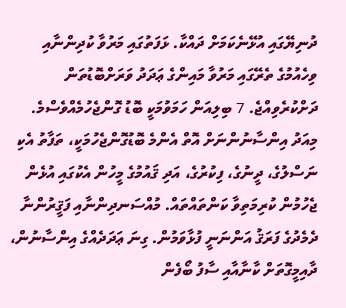ދުނިޔޭގައި އުޅޭނެކަމަށް ދައްކާ. ޅަފަތުގައި މަރުވާ ކުދިންނާއި ވިހެއުމުގެ ތެރޭގައި މަރުވާ މައިންގެ ޢަދަދު ވަރަށްބޮޑުތަން ދަށްކުރެވިއްޖެ. 7 ބިލިއަން ހަމަވުމަކީ ބޮޑު ގޮންޖެހުމެއްވެސްމެ.
މިއަދު އިންސާނުންނަށް އޮތް އެންމެ ބޮޑުގޮންޖެހުމަކީ، ތަފާތު އެކި ނަސްލުގެ، ދީނުގެ، ފިކުރުގެ، އަދި ޤައުމުގެ މީހުން އެކުގައި އުޅެން ޖެހުމުން ކުރިމަތިވާ ކަންތައްތައް. މުއްސަނދިންނާއި ފަޤީރުންނާ ދެމެދުގެ ފަރަޤު އަންނަނީ ފުޅާވަމުން. ގިނަ ޢަދަދެއްގެ އިންސާނުން، ދާއިމީގޮތަށް ކާނާއާއި ސާފު ބޯފެން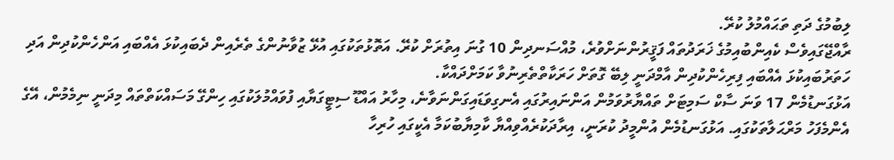ލިބުމުގެ ދަތި ތަޙައްމުލު ކުރޭ.
ރާއްޖޭގައިވެސް ކެއިންބުއިމުގެ ޚަރަދުތައް ފަޤީރުންނަށްވުރެ، މުއްސަނދިން 10 ގުނަ އިތުރަށް ކުރޭ. އަތޮޅުތަކުގައި އުޅޭ ޒުވާނުންގެ ތެރެއިން ދެބައިކުޅަ އެއްބައި އަންހެންކުދިން އަދި ހަތަރުބައިކުޅަ އެއްބައި ފިރިހެންކުދިން އާމްދަނީ ލިބޭ ގޮތަށް ހަރަކާތްތެރިނުވާ ކަމަށްދައްކާ.
އަޅުގަނޑުމެން 17 ވަނަ ސާކް ސަމިޓަށް ތައްޔާރުވަމުން އަންނައިރުގައި އެނގިވަޑައިގަންނަވާނެ، މިހާރު އައްޑޫ ސިޓީގަޔާއި ފުވައްމުލަކުގައި ހިންގޭ މަސައްކަތްތައް މިދަނީ ނިމެމުން، އޭގެ އެންމެފަހު މަރްޙަލާތަކުގައި. އަޅުގަނޑުމެން އުންމީދު ކުރަނީ، އިރާދަކުރެއްވިއްޔާ ކާމިޔާބުކަމާ އެކީގައި ހުރިހާ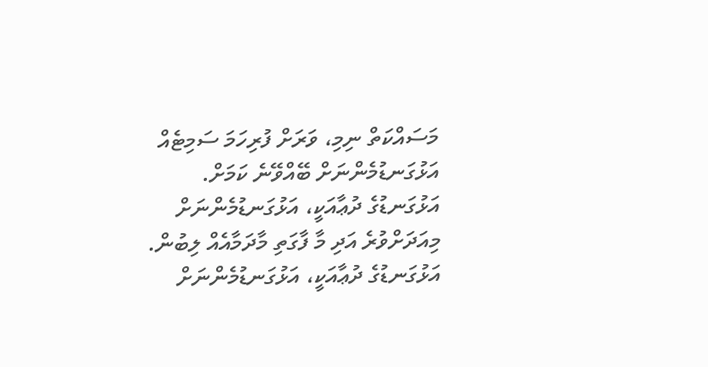މަސައްކަތް ނިމި، ވަރަށް ފުރިހަމަ ސަމިޓެއް އަޅުގަނޑުމެންނަށް ބޭއްވޭނެ ކަމަށް.
އަޅުގަނޑުގެ ދުޢާއަކީ، އަޅުގަނޑުމެންނަށް މިއަދަށްވުރެ އަދި މާ ފާގަތި މާދަމާއެއް ލިބުން. އަޅުގަނޑުގެ ދުޢާއަކީ، އަޅުގަނޑުމެންނަށް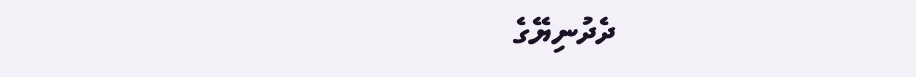ދެދުނިޔޭގެ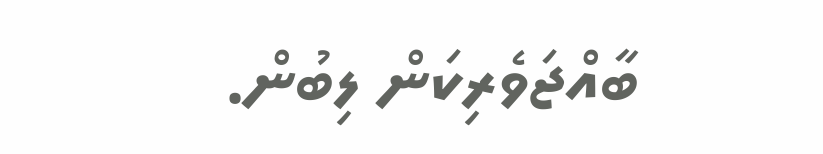ބާއްޖަވެރިކަން ލިބުން.